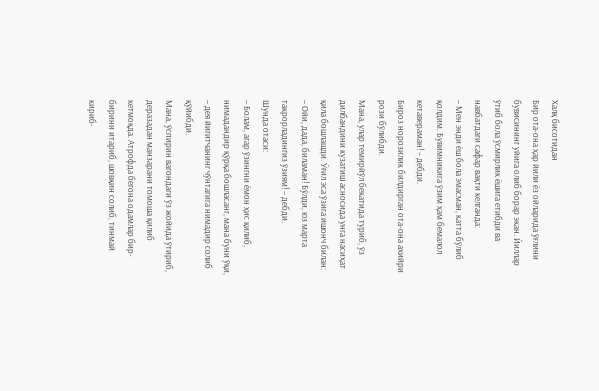Халқ бисотидан
Бир ота-она ҳар йили ёз ойларида ўғлини бувисининг уйига олиб борар экан. Йиллар ўтиб бола ўсмирлик ёшига етибди ва навбатдаги сафар вақти келганда:
– Мен энди ёш бола эмасман, катта бўлиб қолдим. Бувимникига ўзим ҳам бемалол кетавераман! – дебди.
Бироз норозилик билдирган ота-она ахийри рози бўлибди.
Мана, улар темирйўл бекатида туриб, ўз дилбандини кузатиш асносида унга насиҳат қила бошлашди. Ўғил эса ўзига ишонч билан:
– Ойи, дада, биламан! Бўлди, юз марта такрорладингиз ўзиям! – дебди.
Шунда отаси:
– Болам, агар ўзингни ёмон ҳис қилиб, нимадандир қўрқа бошласанг, мана буни ўқи, – дея йигитчанинг чўнтагига нимадир солиб қўйибди.
Мана, ўспирин вагондаги ўз жойида ўтириб, деразадан манзарани томоша қилиб кетмоқда. Атрофда бегона одамлар бир-бирини итариб, шовқин солиб, тинмай кириб-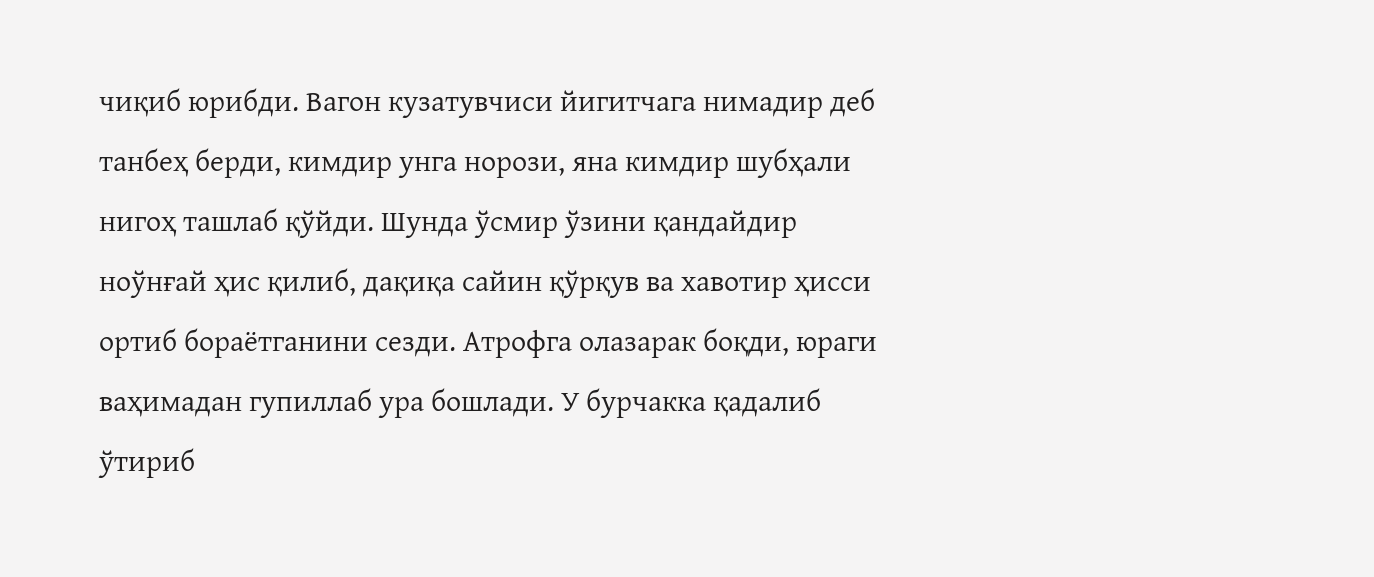чиқиб юрибди. Вагон кузатувчиси йигитчага нимадир деб танбеҳ берди, кимдир унга норози, яна кимдир шубҳали нигоҳ ташлаб қўйди. Шунда ўсмир ўзини қандайдир ноўнғай ҳис қилиб, дақиқа сайин қўрқув ва хавотир ҳисси ортиб бораётганини сезди. Атрофга олазарак боқди, юраги ваҳимадан гупиллаб ура бошлади. У бурчакка қадалиб ўтириб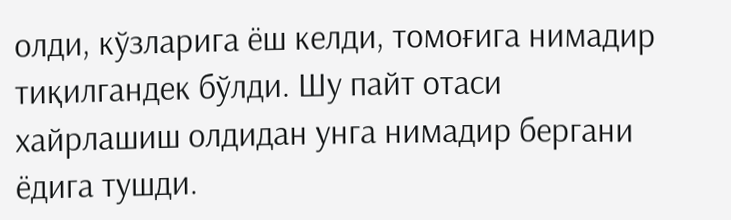олди, кўзларига ёш келди, томоғига нимадир тиқилгандек бўлди. Шу пайт отаси хайрлашиш олдидан унга нимадир бергани ёдига тушди.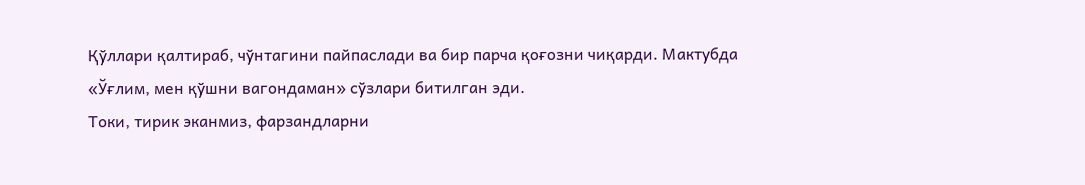Қўллари қалтираб, чўнтагини пайпаслади ва бир парча қоғозни чиқарди. Мактубда «Ўғлим, мен қўшни вагондаман» сўзлари битилган эди.
Токи, тирик эканмиз, фарзандларни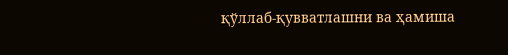қўллаб-қувватлашни ва ҳамиша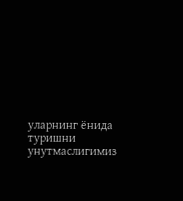уларнинг ёнида туришни унутмаслигимиз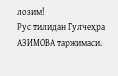лозим!
Рус тилидан Гулчеҳра АЗИМОВА таржимаси.